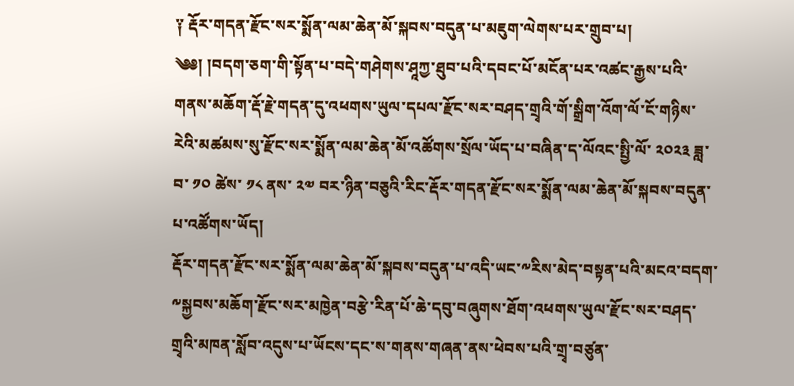༑ རྡོར་གདན་རྫོང་སར་སྨོན་ལམ་ཆེན་མོ་སྐབས་བདུན་པ་མཇུག་ལེགས་པར་གྲུབ་པ།
༄༅། །བདག་ཅག་གི་སྟོན་པ་བདེ་གཤེགས་ཤཱཀྱ་ཐུབ་པའི་དབང་པོ་མངོན་པར་འཚང་རྒྱས་པའི་གནས་མཆོག་རྡོ་རྗེ་གདན་དུ་འཕགས་ཡུལ་དཔལ་རྫོང་སར་བཤད་གྲྭའི་གོ་སྒྲིག་འོག་ལོ་ངོ་གཉིས་རེའི་མཚམས་སུ་རྫོང་སར་སྨོན་ལམ་ཆེན་མོ་འཚོགས་སྲོལ་ཡོད་པ་བཞིན་ད་ལོའང་སྤྱི་ལོ་ ༢༠༢༣ ཟླ་བ་ ༡༠ ཚེས་ ༡༨ ནས་ ༢༧ བར་ཉིན་བཅུའི་རིང་རྡོར་གདན་རྫོང་སར་སྨོན་ལམ་ཆེན་མོ་སྐབས་བདུན་པ་འཚོགས་ཡོད།
རྡོར་གདན་རྫོང་སར་སྨོན་ལམ་ཆེན་མོ་སྐབས་བདུན་པ་འདི་ཡང་༸རིས་མེད་བསྟན་པའི་མངའ་བདག་༸སྐྱབས་མཆོག་རྫོང་སར་མཁྱེན་བརྩེ་རིན་པོ་ཆེ་དབུ་བཞུགས་ཐོག་འཕགས་ཡུལ་རྫོང་སར་བཤད་གྲྭའི་མཁན་སློབ་འདུས་པ་ཡོངས་དང་ས་གནས་གཞན་ནས་ཕེབས་པའི་གྲྭ་བཙུན་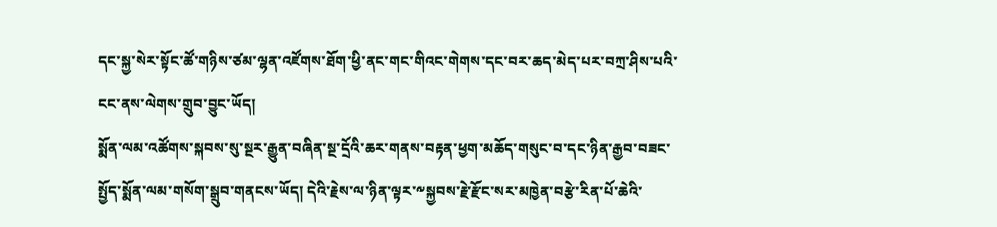དང་སྐྱ་སེར་སྟོང་ཚོ་གཉིས་ཙམ་ལྷན་འཛོགས་ཐོག་ཕྱི་ནང་གང་གིའང་གེགས་དང་བར་ཆད་མེད་པར་བཀྲ་ཤིས་པའི་ངང་ནས་ལེགས་གྲུབ་བྱུང་ཡོད།
སྨོན་ལམ་འཚོགས་སྐབས་སུ་སྔར་རྒྱུན་བཞིན་སྔ་དྲོའི་ཆར་གནས་བརྟན་ཕྱག་མཆོད་གསུང་བ་དང་ཉིན་རྒྱབ་བཟང་སྤྱོད་སྨོན་ལམ་གསོག་སྒྲུབ་གནངས་ཡོད། དེའི་རྗེས་ལ་ཉིན་ལྟར་༸སྐྱབས་རྗེ་རྫོང་སར་མཁྱེན་བརྩེ་རིན་པོ་ཆེའི་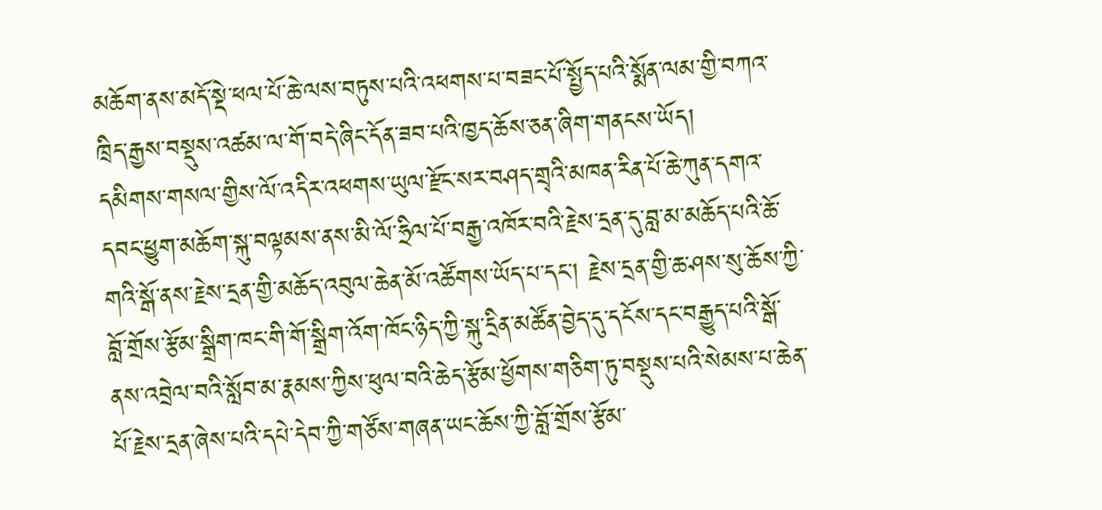མཆོག་ནས་མདོ་སྡེ་ཕལ་པོ་ཆེ་ལས་བཏུས་པའི་འཕགས་པ་བཟང་པོ་སྤྱོད་པའི་སྨོན་ལམ་གྱི་བཀའ་ཁྲིད་རྒྱས་བསྡུས་འཚམ་ལ་གོ་བདེ་ཞིང་དོན་ཟབ་པའི་ཁྱད་ཆོས་ཅན་ཞིག་གནངས་ཡོད།
དམིགས་གསལ་གྱིས་ལོ་འདིར་འཕགས་ཡུལ་རྫོང་སར་བཤད་གྲྭའི་མཁན་རིན་པོ་ཆེ་ཀུན་དགའ་དབང་ཕྱུག་མཆོག་སྐུ་བལྟམས་ནས་མི་ལོ་ཧྲིལ་པོ་བརྒྱ་འཁོར་བའི་རྗེས་དྲན་དུ་བླ་མ་མཆོད་པའི་ཆོ་གའི་སྒོ་ནས་རྗེས་དྲན་གྱི་མཆོད་འབུལ་ཆེན་མོ་འཚོགས་ཡོད་པ་དང་། རྗེས་དྲན་གྱི་ཆ་ཤས་སུ་ཆོས་ཀྱི་བློ་གྲོས་རྩོམ་སྒྲིག་ཁང་གི་གོ་སྒྲིག་འོག་ཁོང་ཉིད་ཀྱི་སྐུ་དྲིན་མཚོན་བྱེད་དུ་དངོས་དང་བརྒྱུད་པའི་སྒོ་ནས་འབྲེལ་བའི་སློབ་མ་རྣམས་ཀྱིས་ཕུལ་བའི་ཆེད་རྩོམ་ཕྱོགས་གཅིག་ཏུ་བསྡུས་པའི་སེམས་པ་ཆེན་པོ་རྗེས་དྲན་ཞེས་པའི་དཔེ་དེབ་ཀྱི་གཙོས་གཞན་ཡང་ཆོས་ཀྱི་བློ་གྲོས་རྩོམ་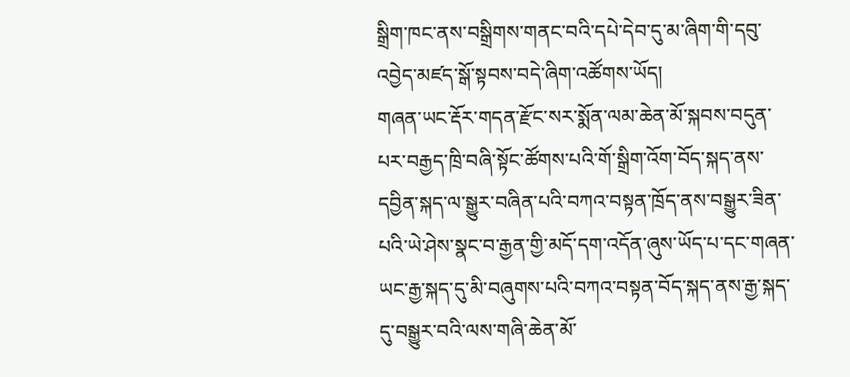སྒྲིག་ཁང་ནས་བསྒྲིགས་གནང་བའི་དཔེ་དེབ་དུ་མ་ཞིག་གི་དབུ་འབྱེད་མཛད་སྒོ་སྟབས་བདེ་ཞིག་འཚོགས་ཡོད།
གཞན་ཡང་རྡོར་གདན་རྫོང་སར་སྨོན་ལམ་ཆེན་མོ་སྐབས་བདུན་པར་བརྒྱད་ཁྲི་བཞི་སྟོང་ཚོགས་པའི་གོ་སྒྲིག་འོག་བོད་སྐད་ནས་དབྱིན་སྐད་ལ་སྒྱུར་བཞིན་པའི་བཀའ་བསྟན་ཁྲོད་ནས་བསྒྱུར་ཟིན་པའི་ཡེ་ཤེས་སྣང་བ་རྒྱན་གྱི་མདོ་དག་འདོན་ཞུས་ཡོད་པ་དང་གཞན་ཡང་རྒྱ་སྐད་དུ་མི་བཞུགས་པའི་བཀའ་བསྟན་བོད་སྐད་ནས་རྒྱ་སྐད་དུ་བསྒྱུར་བའི་ལས་གཞི་ཆེན་མོ་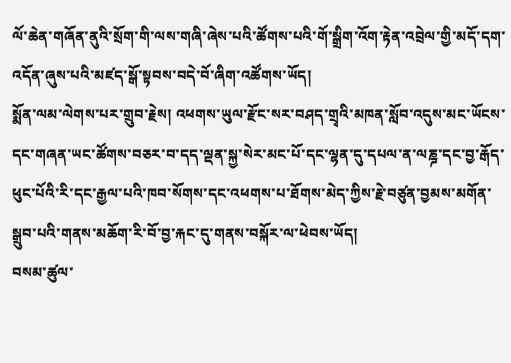ལོ་ཆེན་གཞོན་ནུའི་སྲོག་གི་ལས་གཞི་ཞེས་པའི་ཚོགས་པའི་གོ་སྒྲིག་འོག་རྟེན་འབྲེལ་གྱི་མདོ་དག་འདོན་ཞུས་པའི་མཛད་སྒོ་སྟབས་བདེ་བོ་ཞིག་འཚོགས་ཡོད།
སྨོན་ལམ་ལེགས་པར་གྲུབ་རྗེས། འཕགས་ཡུལ་རྫོང་སར་བཤད་གྲྭའི་མཁན་སློབ་འདུས་མང་ཡོངས་དང་གཞན་ཡང་ཚོགས་བཅར་བ་དད་ལྡན་སྐྱ་སེར་མང་པོ་དང་ལྷན་དུ་དཔལ་ན་ལཎྜ་དང་བྱ་རྒོད་ཕུང་པོའི་རི་དང་རྒྱལ་པའི་ཁབ་སོགས་དང་འཕགས་པ་ཐོགས་མེད་ཀྱིས་རྗེ་བཙུན་བྱམས་མགོན་སྒྲུབ་པའི་གནས་མཆོག་རི་བོ་བྱ་རྐང་དུ་གནས་བསྐོར་ལ་ཕེབས་ཡོད།
བསམ་ཚུལ་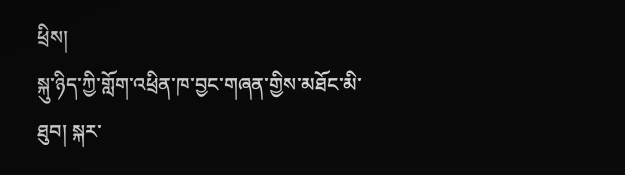ཕྲིས།
སྐུ་ཉིད་ཀྱི་གློག་འཕྲིན་ཁ་བྱང་གཞན་གྱིས་མཐོང་མི་ཐུབ། སྐར་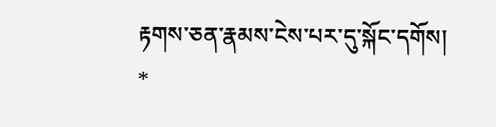རྟགས་ཅན་རྣམས་ངེས་པར་དུ་སྐོང་དགོས། *